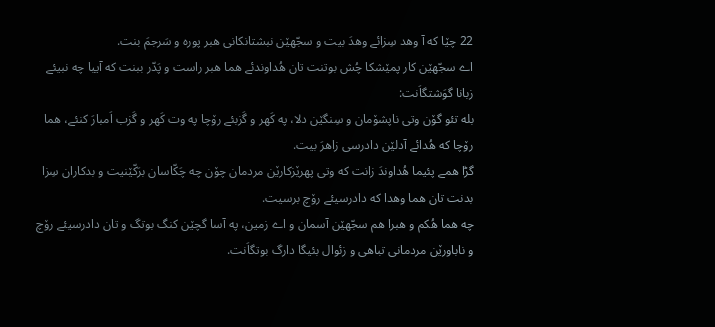22 چێا که آ وهد سِزائے وهدَ بیت و سجّهێن نبشتانکانی هبر پوره و سَرجمَ بنت.
اے سجّهێن کار پمێشکا چُش بوتنت تان هُداوندئے هما هبر راست و پَدّر ببنت که آییا چه نبیئے زبانا گوَشتگاَنت:
بله تئو گۆن وتی ناپشۆمان و سِنگێن دلا، په کَهر و گَزبئے رۆچا په وت کَهر و گَزب اَمبارَ کنئے، هما رۆچا که هُدائے آدلێن دادرسی زاهرَ بیت.
گڑا همے پئیما هُداوندَ زانت که وتی پهرێزکارێن مردمان چۆن چه چَکّاسان برَکّێنیت و بدکاران سِزا بدنت تان هما وهدا که دادرسیئے رۆچ برسیت.
چه هما هُکم و هبرا هم سجّهێن آسمان و اے زمین، په آسا گچێن کنگ بوتگ و تان دادرسیئے رۆچ و ناباورێن مردمانی تباهی و زئوال بئیگا دارگ بوتگاَنت.